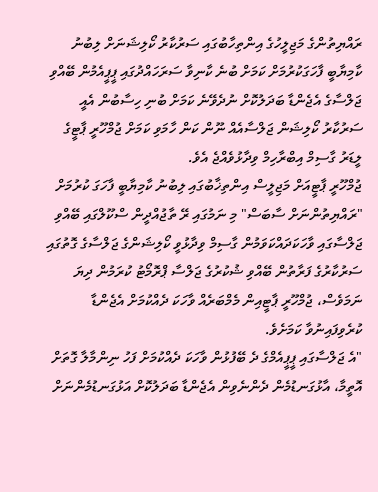ރައްޔިތުންގެ މަޖިލީހުގެ އިންތިހާބުގައި ސަރުކާރު ކޯލިޝަނަށް ލިބުނު ކާމިޔާބީ ފާހަގަކުރުމަށް ކަމަށް ބުނެ ކާނިވާ ސަރަހައްދުގައި ޕީޕީއެމުން ބޭއްވި ޖަލްސާގެ އެޖެންޑާ ބަދަލުކޮށް ނުދެވޭނެ ކަމަށް ބުނި ހިސާބުން އެއީ ސަރުކާރު ކޯލިޝަން ޖަލްސާއެއް ނޫން ކަން ހާމަވި ކަމަށް ޖުމްހޫރީ ޕާޓީގެ ލީޑަރު ގާސިމް އިބްރާހިމް ވިދާޅުވެއްޖެ އެވެ.
ޖުމްހޫރީ ޕާޓީއަށް މަޖިލީސް އިންތިޚާބުގައި ލިބުނު ކާމިޔާބީ ފާހަގަ ކުރުމަށް "ރައްޔިތުންނަށް ސާބަސް" މި ނަމުގައި ރޭ ތާޖުއްދީން ސްކޫލްގައި ބޭއްވި ޖަލްސާގައި ވާހަކަދައްކަވަމުން ގާސިމް ވިދާޅުވީ ކޯލިޝަންގެ ޖަލްސާގެ ގޮތުގައި ސަރުކާރުގެ ފަރާތުން ބޭއްވި ޝުކުރުގެ ޖަލްސާ ޕްރޮމޯޓު ކުރަމުން ދިޔަ ނަމަވެސް، ޖުމްހޫރީ ޕާޓީއިން މެމްބަރެއް ވާހަކަ ދެއްކުމަށް އެޖެންޑާ ކުރެވިފައިނުވާ ކަމަށެވެ.
"އެ ޖަލްސާގައި ޕީޕީއެމްގެ ދެ ބޭފުޅުން ވާހަކަ ދެއްކުމަށް ފަހު ނިންމާލާ ގޮތަށް އޮތީމާ، އާޅުގަނޑުމެން ދެންނެވިން އެޖެންޑާ ބަދަލުކޮށް އަޅުގަނޑުމެންނަށް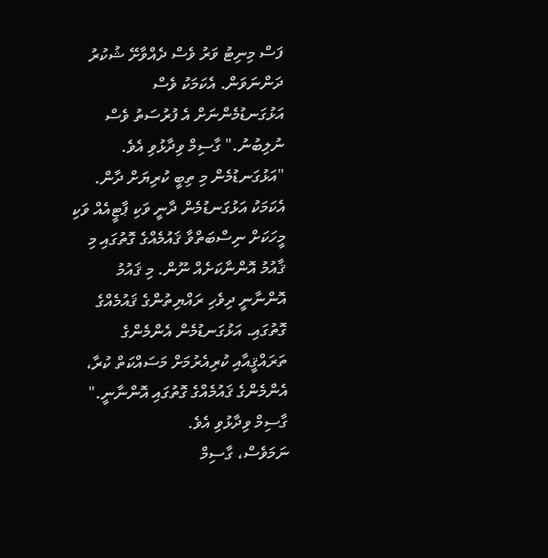ފަސް މިނިޓު ވަރު ވެސް ދެއްވާށޭ ޝުކުރު ދަންނަވަން. އެކަމަކު ވެސް އަޅުގަނޑުމެންނަށް އެ ފުރުސަތު ވެސް ނުލިބުނު." ގާސިމް ވިދާޅުވި އެވެ.
"އަޅުގަނޑުމެން މި ތިބީ ކުރިޔަށް ދާން. އެކަމަކު އަޅުގަނޑުމެން ދާނީ ވަކި ޕާޓީއެއް ވަކި މީހަކަށް ނިސްބަތްވާ ޤައުމެއްގެ ގޮތުގައި މި ޤާއުމު އޮންނާކަށެއް ނޫން. މި ޤައުމު އޮންނާނީ ދިވެހި ރައްޔިތުންގެ ޤައުމެއްގެ ގޮތުގައި. އަޅުގަނޑުމެން އެންމެންގެ ތަރައްޤީއާއި ކުރިއެރުމަށް މަސައްކަތް ކުރާ، އެންމެންގެ ޤައުމެއްގެ ގޮތުގައި އޮންނާނީ." ގާސިމް ވިދާޅުވި އެވެ.
ނަމަވެސް، ގާސިމް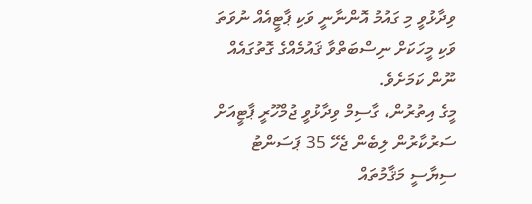ވިދާޅުވީ މި ގައުމު އޮންނާނީ ވަކި ޕާޓީއެއް ނުވަތަ ވަކި މީހަކަށް ނިސްބަތްވާ ޤައުމެއްގެ ގޮތުގައެއް ނޫން ކަމަށެވެ.
މީގެ އިތުރުން، ގާސިމް ވިދާޅުވީ ޖުމްހޫރީ ޕާޓީއަށް ސަރުކާރުން ލިބެން ޖެހޭ 35 ޕަސަންޓު ސިޔާސީ މަޤާމުތައް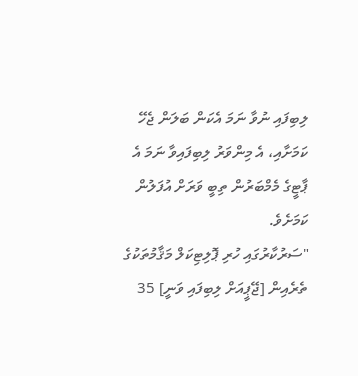ލިބިފައި ނުވާ ނަމަ އެކަން ބަލަން ޖެހޭ ކަމަށާއި، އެ މިންވަރު ލިބިފައިވާ ނަމަ އެ ޕާޓީގެ މެމްބަރުން ތިބީ ވަރަށް އުފަލުން ކަމަށެވެ.
"ސަރުކާރުގައި ހުރި ޕޮލިޓިކަލް މަޤާމުތަކުގެ ތެރެއިން [ޖޭޕީއަށް ލިބިފައި ވަނީ] 35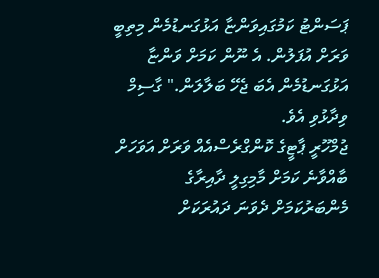ޕަސަންޓު ކަމުގައިވަންޏާ އަޅުގަނޑުމެން މިތިބީ ވަރަށް އުފަލުން. އެ ނޫން ކަމަށް ވަންޏާ އަޅުގަނޑުމެން އެބަ ޖެހޭ ބަލާލަން." ގާސިމް ވިދާޅުވި އެވެ.
ޖުމްހޫރީ ޕާޓީގެ ކޮންގްރެސްއެއް ވަރަށް އަވަހަށް ބާއްވާނެ ކަމަށް މާމިގިލީ ދާއިރާގެ މެންބަރުކަމަށް ދެވަނަ ދައުރަކަށް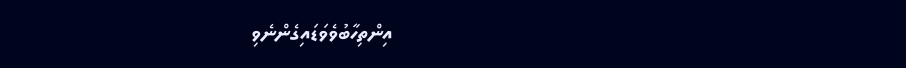އިންތިހާބުވެވަޑައިގެންނެވި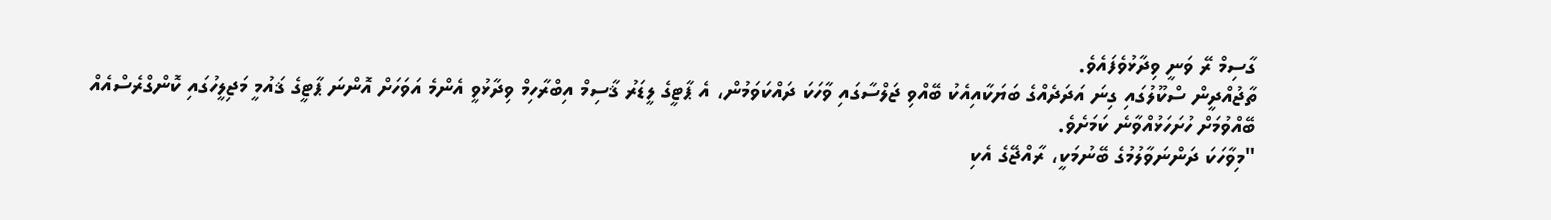ގާސިމް ރޭ ވަނީ ވިދާޅުވެފައެވެ.
ތާޖުއްދީން ސްކޫލުގައި ގިނަ އަދަދެއްގެ ބަޔަކާއިއެކު ބޭއްވި ޖަލްސާގައި ވާހަކަ ދައްކަވަމުން، އެ ޕާޓީގެ ލީޑަރު ޤާސިމް އިބްރާހިމް ވިދާޅުވީ އެންމެ އަވަހަށް އޮންނަ ޕާޓީގެ ޤައުމީ މަޖިލީހުގައި ކޮންގްރެސްއެއް ބޭއްވުމަށް ހުށަހަޅުއްވާނެ ކަމަށެވެ.
"މިވާހަކަ ދަންނަވާލުމުގެ ބޭނުމަކީ، ރާއްޖޭގެ އެކި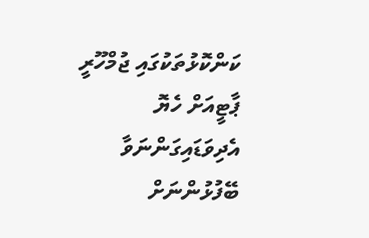ކަންކޮޅުތަކުގައި ޖުމްހޫރީ ޕާޓީއަށް ހެޔޮ އެދިވަޑައިގަންނަވާ ބޭފުޅުންނަށް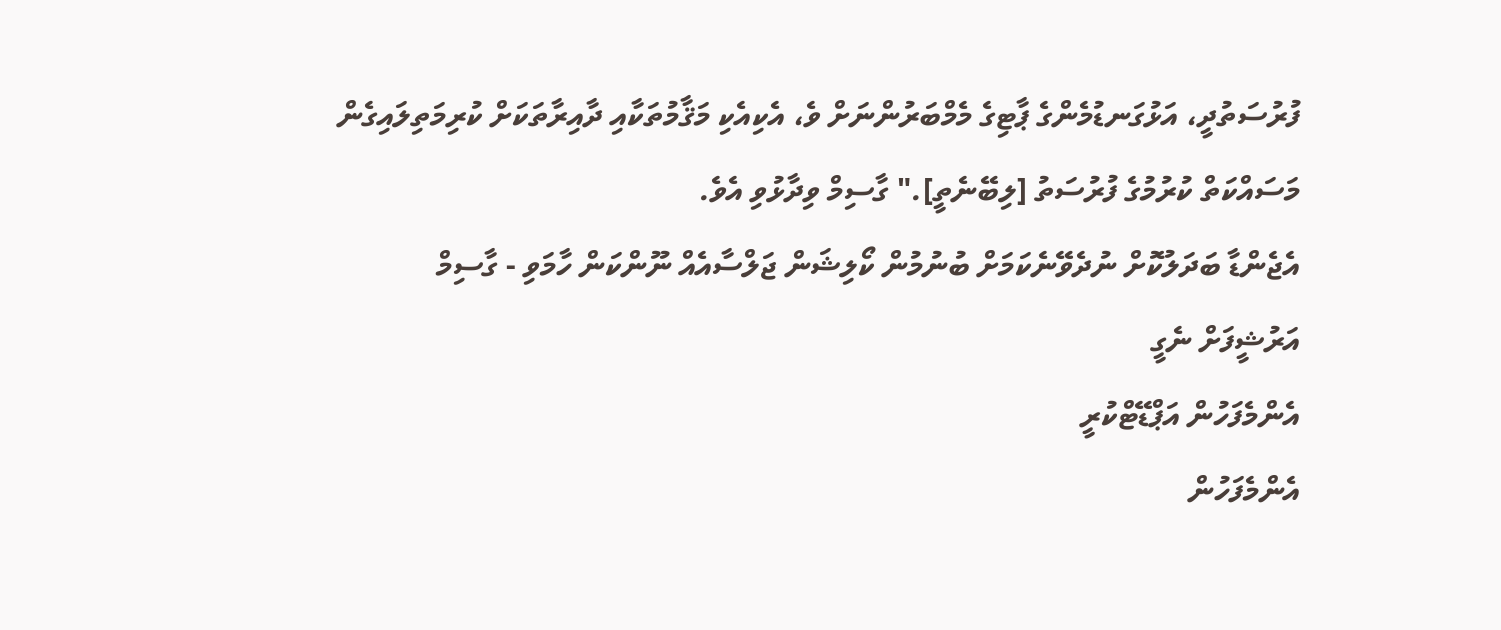ފުރުސަތުދީ، އަޅުގަނޑުމެންގެ ޕާޓިގެ މެމްބަރުންނަށް ވެ، އެކިއެކި މަޤާމުތަކާއި ދާއިރާތަކަށް ކުރިމަތިލައިގެން މަސައްކަތް ކުރުމުގެ ފުރުސަތު [ލިބޭނެތީ]." ގާސިމް ވިދާޅުވި އެވެ.
އެޖެންޑާ ބަދަލުކޮށް ނުދެވޭނެކަމަށް ބުނުމުން ކޯލިޝަން ޖަލްސާއެއް ނޫންކަން ހާމަވި - ގާސިމް
އަރުޝީފަށް ނެގީ
އެންމެފަހުން އަޕްޑޭޓްކުރީ
އެންމެފަހުން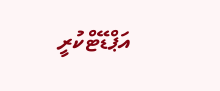އަޕްޑޭޓްކުރީ